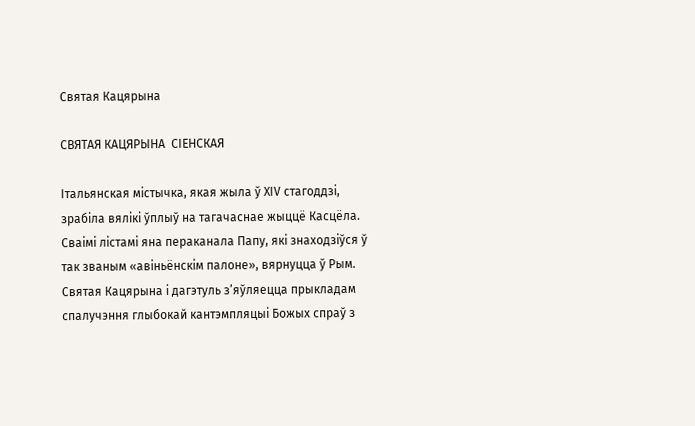Святая Кацярына

СВЯТАЯ КАЦЯРЫНА  СІЕНСКАЯ

Італьянская містычка, якая жыла ў XIV стагоддзі, зрабіла вялікі ўплыў на тагачаснае жыццё Касцёла. Сваімі лістамі яна пераканала Папу, які знаходзіўся ў так званым «авіньёнскім палоне», вярнуцца ў Рым. Святая Кацярына і дагэтуль з’яўляецца прыкладам спалучэння глыбокай кантэмпляцыі Божых спраў з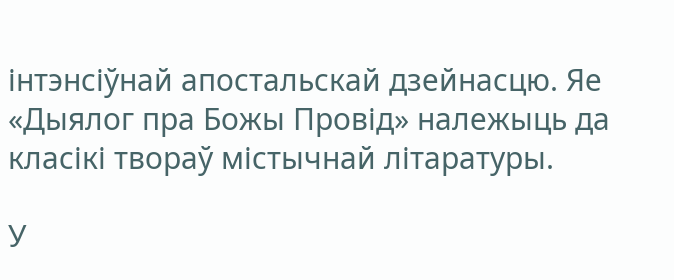інтэнсіўнай апостальскай дзейнасцю. Яе «Дыялог пра Божы Провід» належыць да класікі твораў містычнай літаратуры.

У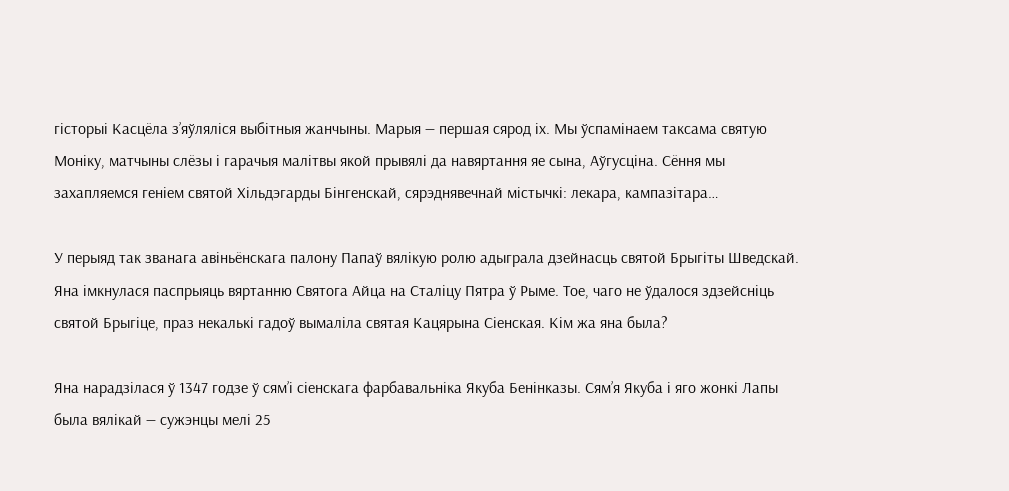гісторыі Касцёла з’яўляліся выбітныя жанчыны. Марыя — першая сярод іх. Мы ўспамінаем таксама святую Моніку, матчыны слёзы і гарачыя малітвы якой прывялі да навяртання яе сына, Аўгусціна. Сёння мы захапляемся геніем святой Хільдэгарды Бінгенскай, сярэднявечнай містычкі: лекара, кампазітара…

У перыяд так званага авіньёнскага палону Папаў вялікую ролю адыграла дзейнасць святой Брыгіты Шведскай. Яна імкнулася паспрыяць вяртанню Святога Айца на Сталіцу Пятра ў Рыме. Тое, чаго не ўдалося здзейсніць святой Брыгіце, праз некалькі гадоў вымаліла святая Кацярына Сіенская. Кім жа яна была?

Яна нарадзілася ў 1347 годзе ў сям’і сіенскага фарбавальніка Якуба Бенінказы. Сям’я Якуба і яго жонкі Лапы была вялікай — сужэнцы мелі 25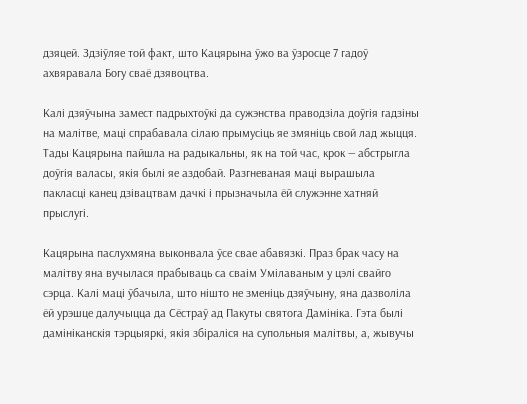дзяцей. Здзіўляе той факт, што Кацярына ўжо ва ўзросце 7 гадоў ахвяравала Богу сваё дзявоцтва.

Калі дзяўчына замест падрыхтоўкі да сужэнства праводзіла доўгія гадзіны на малітве, маці спрабавала сілаю прымусіць яе змяніць свой лад жыцця. Тады Кацярына пайшла на радыкальны, як на той час, крок — абстрыгла доўгія валасы, якія былі яе аздобай. Разгневаная маці вырашыла пакласці канец дзівацтвам дачкі і прызначыла ёй служэнне хатняй прыслугі.

Кацярына паслухмяна выконвала ўсе свае абавязкі. Праз брак часу на малітву яна вучылася прабываць са сваім Умілаваным у цэлі свайго сэрца. Калі маці ўбачыла, што нішто не зменіць дзяўчыну, яна дазволіла ёй урэшце далучыцца да Сёстраў ад Пакуты святога Дамініка. Гэта былі дамініканскія тэрцыяркі, якія збіраліся на супольныя малітвы, а, жывучы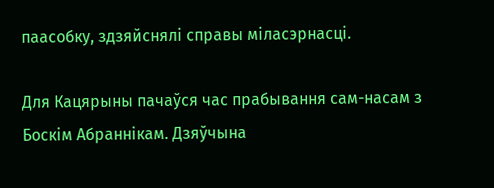паасобку, здзяйснялі справы міласэрнасці.

Для Кацярыны пачаўся час прабывання сам-насам з Боскім Абраннікам. Дзяўчына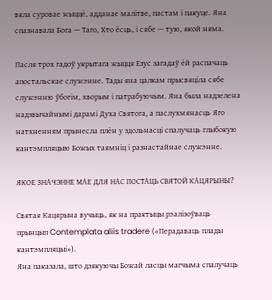вяла суровае жыццё, адданае малітве, пастам і пакуце. Яна спазнавала Бога — Таго, Хто ёсць, і сябе — тую, якой няма.

Пасля трох гадоў укрытага жыцця Езус загадаў ёй распачаць апостальскае служэнне. Тады яна цалкам прысвяціла сябе служэнню ўбогім, хворым і патрабуючым. Яна была надзелена надзвычайнымі дарамі Духа Святога, а паслухмянасць Яго натхненням прынесла плён у здольнасці спалучаць глыбокую кантэмпляцыю Божых таямніц і разнастайнае служэнне.

ЯКОЕ ЗНАЧЭННЕ МАЕ ДЛЯ НАС ПОСТАЦЬ СВЯТОЙ КАЦЯРЫНЫ?

Святая Кацярына вучыць, як на практыцы рэалізоўваць прынцып Contemplata aliis tradere («Перадаваць плады кантэмпляцыі»).
Яна паказала, што дзякуючы Божай ласцы магчыма спалучаць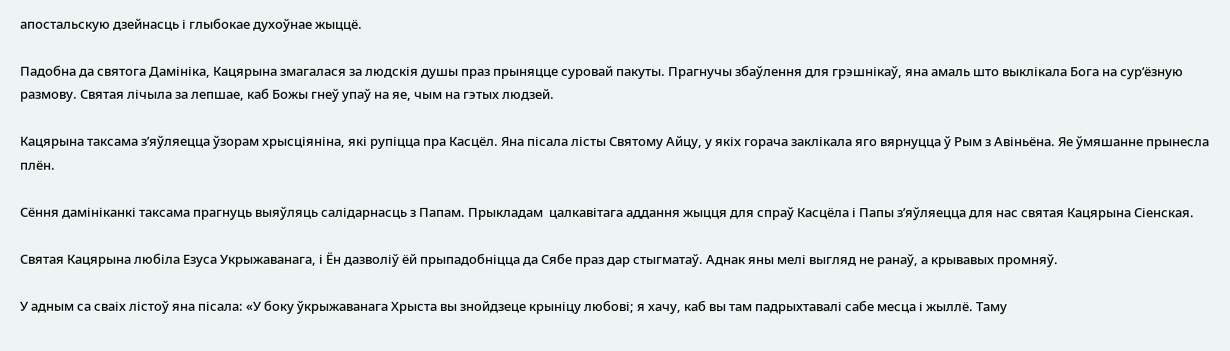апостальскую дзейнасць і глыбокае духоўнае жыццё.

Падобна да святога Дамініка, Кацярына змагалася за людскія душы праз прыняцце суровай пакуты. Прагнучы збаўлення для грэшнікаў, яна амаль што выклікала Бога на сур’ёзную размову. Святая лічыла за лепшае, каб Божы гнеў упаў на яе, чым на гэтых людзей.

Кацярына таксама з’яўляецца ўзорам хрысціяніна, які рупіцца пра Касцёл. Яна пісала лісты Святому Айцу, у якіх горача заклікала яго вярнуцца ў Рым з Авіньёна. Яе ўмяшанне прынесла плён.

Сёння дамініканкі таксама прагнуць выяўляць салідарнасць з Папам. Прыкладам  цалкавітага аддання жыцця для спраў Касцёла і Папы з’яўляецца для нас святая Кацярына Сіенская.

Святая Кацярына любіла Езуса Укрыжаванага, і Ён дазволіў ёй прыпадобніцца да Сябе праз дар стыгматаў. Аднак яны мелі выгляд не ранаў, а крывавых промняў.

У адным са сваіх лістоў яна пісала: «У боку ўкрыжаванага Хрыста вы знойдзеце крыніцу любові; я хачу, каб вы там падрыхтавалі сабе месца і жыллё. Таму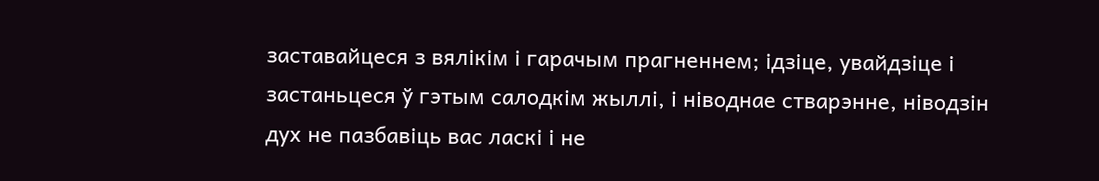заставайцеся з вялікім і гарачым прагненнем; ідзіце, увайдзіце і застаньцеся ў гэтым салодкім жыллі, і ніводнае стварэнне, ніводзін дух не пазбавіць вас ласкі і не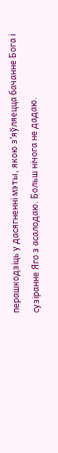перашкодзіць у дасягненні мэты, якою з’яўляецца бачанне Бога і сузіранне Яго з асалодаю. Больш нічога не дадаю.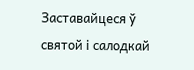Заставайцеся ў святой і салодкай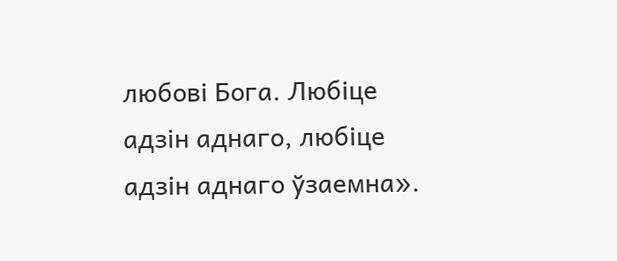любові Бога. Любіце адзін аднаго, любіце адзін аднаго ўзаемна».